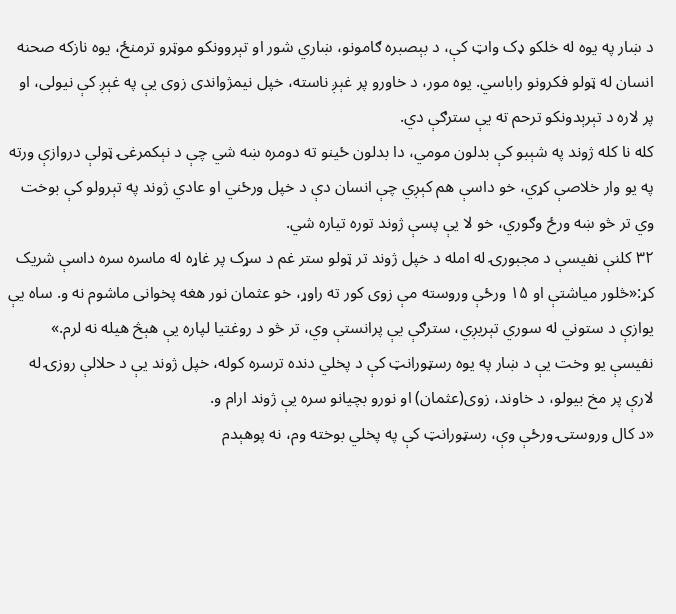د ښار په یوه له خلکو ډک واټ کې، د بېصبره ګامونو، ښاري شور او تېروونکو موټرو ترمنځ، یوه نازکه صحنه انسان له ټولو فکرونو راباسي. یوه مور، د خاورو پر غېږ ناسته، خپل نیمژواندی زوی یې په غېږ کې نیولی، او پر لاره د تېرېدونکو ترحم ته یې سترګې دي.
کله نا کله ژوند په شېبو کې بدلون مومي، دا بدلون ځینو ته دومره ښه شي چې د نېکمرغۍ ټولې دروازې ورته په یو وار خلاصې کړي، خو داسې هم کېږي چې انسان دې د خپل ورځني او عادي ژوند په تېرولو کې بوخت وي تر څو ښه ورځ وګوري، خو لا یې پسې ژوند توره تیاره شي.
۳۲ کلنې نفیسې د مجبورۍ له امله د خپل ژوند تر ټولو ستر غم د سړک پر غاړه له ماسره سره داسې شریک کړ:«څلور میاشتې او ۱۵ ورځې وروسته مې زوی کور ته راوړ، خو عثمان نور هغه پخوانی ماشوم نه و. ساه یې یوازې د ستوني له سوري تېریږي، سترګې یې پرانستې وي، تر څو د روغتیا لپاره یې هېڅ هیله نه لرم.»
نفیسې یو وخت یې د ښار په یوه رسټورانټ کې د پخلي دنده ترسره کوله، خپل ژوند یې د حلالې روزۍ له لارې پر مخ بیولو، د خاوند، زوی(عثمان) او نورو بچیانو سره یې ژوند ارام و.
«د کال وروستۍ ورځې وې، رسټورانټ کې په پخلي بوخته وم، نه پوهېدم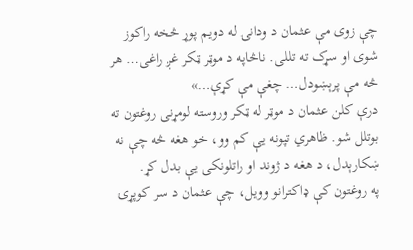چې زوی مې عثمان د ودانۍ له دویم پوړ څخه راکوز شوی او سړک ته تللی. ناڅاپه د موټر ټکر غږ راغی… هر څه مې پرېښودل… چغې مې کړې…»
درې کلن عثمان د موټر له ټکر وروسته لومړنی روغتون ته بوتلل شو. ظاهري تپونه یې کم وو، خو هغه څه چې نه ښکارېدل، د هغه د ژوند او راتلونکی یې بدل کړ.
په روغتون کې ډاکترانو وویل، چې عثمان د سر کوپړۍ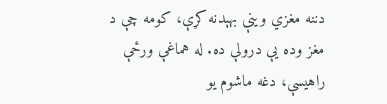دننه مغزي وینې بهېدنه کړې، کومه چې د مغز وده یې درولې ده. له هماغې ورځې راهیسې، دغه ماشوم یو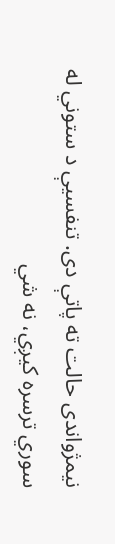نیمژواندی حالت ته پاتې دی. تنفسیې د ستوني له سوري ترسره کیږي، نه شي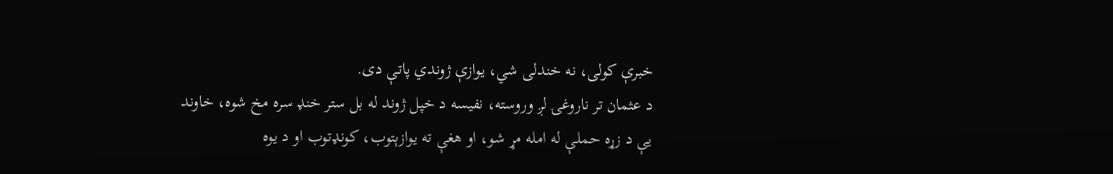خبرې کولی، نه خندلی شي، یوازې ژوندي پاتې دی.
د عثمان تر ناروغۍ لږ وروسته، نفیسه د خپل ژوند له بل ستر خنډ سره مخ شوه، خاوند یې د زړه حملې له امله مړ شو، او هغې ته یوازېتوب، کونډتوب او د یوه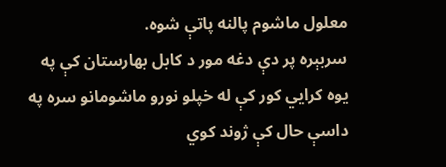معلول ماشوم پالنه پاتې شوه.
سربېره پر دې دغه مور د کابل بهارستان کې په یوه کرایي کور کې له خپلو نورو ماشومانو سره په داسې حال کې ژوند کوي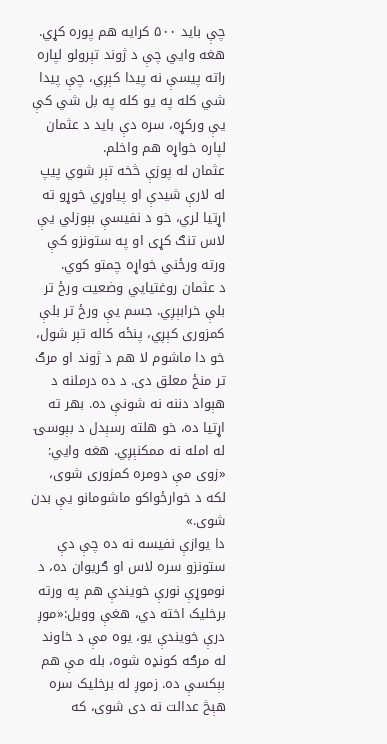چې باید ۵۰۰ کرایه هم پوره کړي.
هغه وایي چې د ژوند تېرولو لپاره راته پیسې نه پیدا کېږي، چې پیدا شي کله په یو کله په بل شي کې یې ورکړه، سره دې باید د عثمان لپاره خواړه هم واخلم.
عثمان له پوزې څخه تېر شوي پیپ له لارې شیدې او پیاوړي خوړو ته اړتیا لري، خو د نفیسې بېوزلي یې لاس تنګ کړی او په ستونزو کې ورته ورځني خواړه چمتو کوي.
د عثمان روغتیایي وضعیت ورځ تر بلې خرابېږي. جسم یې ورځ تر بلې کمزوری کېږي، پنځه کاله تېر شول، خو دا ماشوم لا هم د ژوند او مرګ تر منځ معلق دی. د ده درملنه د هېواد دننه نه شونې ده. بهر ته اړتیا ده، خو هلته رسېدل د بېوسۍ له امله نه ممکنېږي. هغه وایي: «زوی مې دومره کمزوری شوی، لکه د خوارځواکو ماشومانو یې بدن شوی.»
دا یوازې نفیسه نه ده چې دې ستونزو سره لاس او ګریوان ده، د نوموړې نورې خویندې هم په ورته برخلیک اخته دي، هغې وویل:«موږ درې خويندې یو، یوه مې د خاوند له مرګه کونډه شوه، بله مې هم بېکسې ده. زموږ له برخلیک سره هېڅ عدالت نه دی شوی، که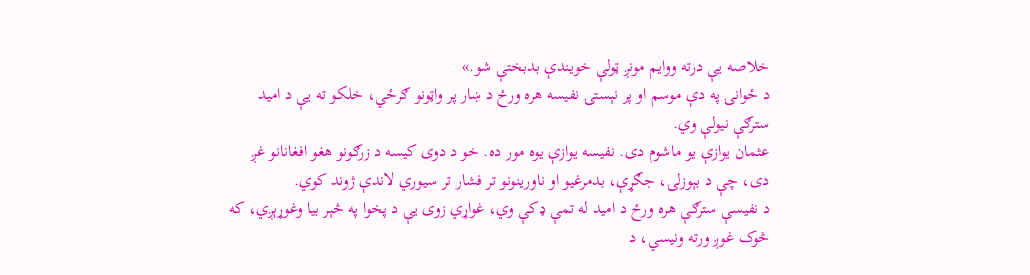خلاصه یې درته ووایم مونږ ټولې خویندې بدبختې شو.»
د ځوانۍ په دې موسم او پر نېستۍ نفیسه هره ورځ د ښار پر واټونو ګرځي، خلکو ته یې د امید سترګې نیولې وي.
عثمان یوازې یو ماشوم دی. نفیسه یوازې یوه مور ده. خو د دوی کیسه د زرګونو هغو افغانانو غږ دی، چې د بېوزلۍ، جګړې، بدمرغیو او ناورینونو تر فشار تر سیوري لاندې ژوند کوي.
د نفیسې سترګې هره ورځ د امید له تمې ډکې وي، غواړي زوی یې د پخوا په څېر بیا وغوړېږي، که څوک غوږ ورته ونیسي، د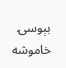بېوسۍ خاموشه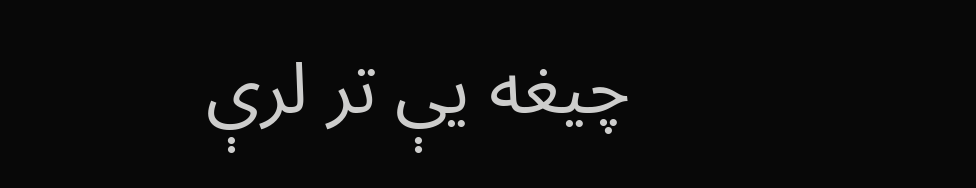چیغه یې تر لرې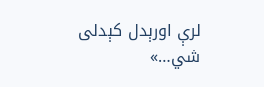لرې اورېدل کېدلی شي…»